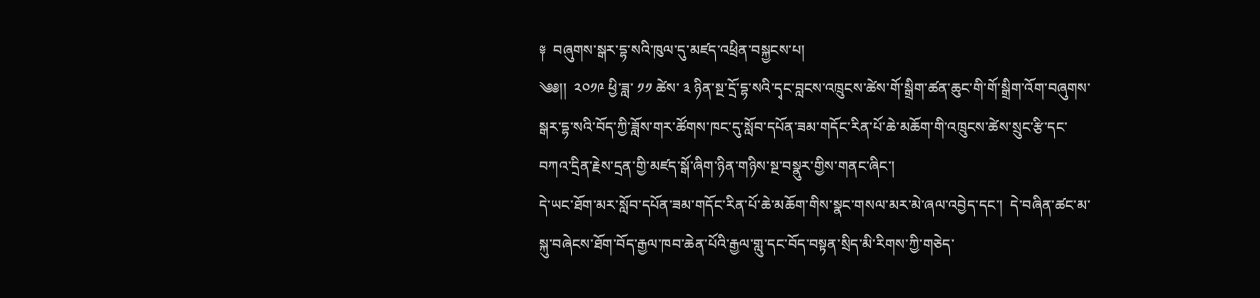༈  བཞུགས་སྒར་དྷ་སའི་ཁུལ་དུ་མཛད་འཕྲིན་བསྐྱངས་པ།
༄༅།།  ༢༠༡༩ ཕྱི་ཟླ་ ༡༡ ཚེས་ ༣ ཉིན་སྔ་དྲོ་དྷ་སའི་དྭང་བླངས་འཁྲུངས་ཚེས་གོ་སྒྲིག་ཚན་ཆུང་གི་གོ་སྒྲིག་འོག་བཞུགས་སྒར་དྷ་སའི་བོད་ཀྱི་ཟློས་གར་ཚོགས་ཁང་དུ་སློབ་དཔོན་ཟམ་གདོང་རིན་པོ་ཆེ་མཆོག་གི་འཁྲུངས་ཚེས་སྲུང་རྩི་དང་བཀའ་དྲིན་རྗེས་དྲན་གྱི་མཛད་སྒོ་ཞིག་ཉིན་གཉིས་སྔ་བསྣུར་གྱིས་གནང་ཞིང་།
དེ་ཡང་ཐོག་མར་སློབ་དཔོན་ཟམ་གདོང་རིན་པོ་ཆེ་མཆོག་གིས་སྣང་གསལ་མར་མེ་ཞལ་འབྱེད་དང་།  དེ་བཞིན་ཚང་མ་སྐུ་བཞེངས་ཐོག་བོད་རྒྱལ་ཁབ་ཆེན་པོའི་རྒྱལ་གླུ་དང་བོད་བསྟན་སྲིད་མི་རིགས་ཀྱི་གཅེད་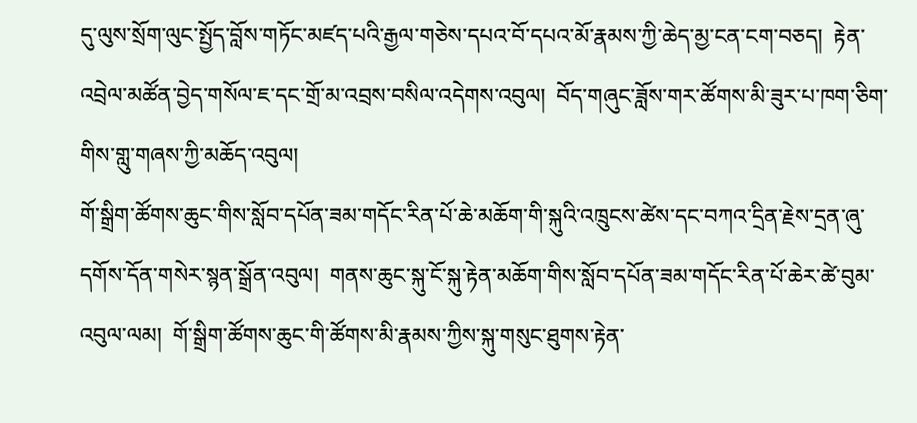དུ་ལུས་སྲོག་ལུང་སྤྱོད་བློས་གཏོང་མཛད་པའི་རྒྱལ་གཅེས་དཔའ་བོ་དཔའ་མོ་རྣམས་ཀྱི་ཆེད་མྱ་ངན་ངག་བཅད།  རྟེན་འབྲེལ་མཚོན་བྱེད་གསོལ་ཇ་དང་གྲོ་མ་འབྲས་བསིལ་འདེགས་འབུལ།  བོད་གཞུང་ཟློས་གར་ཚོགས་མི་ཟུར་པ་ཁག་ཅིག་གིས་གླུ་གཞས་ཀྱི་མཆོད་འབུལ།
གོ་སྒྲིག་ཚོགས་ཆུང་གིས་སློབ་དཔོན་ཟམ་གདོང་རིན་པོ་ཆེ་མཆོག་གི་སྐུའི་འཁྲུངས་ཚེས་དང་བཀའ་དྲིན་རྗེས་དྲན་ཞུ་དགོས་དོན་གསེར་སྙན་སྒྲོན་འབུལ།  གནས་ཆུང་སྐུ་ངོ་སྐུ་རྟེན་མཆོག་གིས་སློབ་དཔོན་ཟམ་གདོང་རིན་པོ་ཆེར་ཚེ་བུམ་འབུལ་ལམ།  གོ་སྒྲིག་ཚོགས་ཆུང་གི་ཚོགས་མི་རྣམས་ཀྱིས་སྐུ་གསུང་ཐུགས་རྟེན་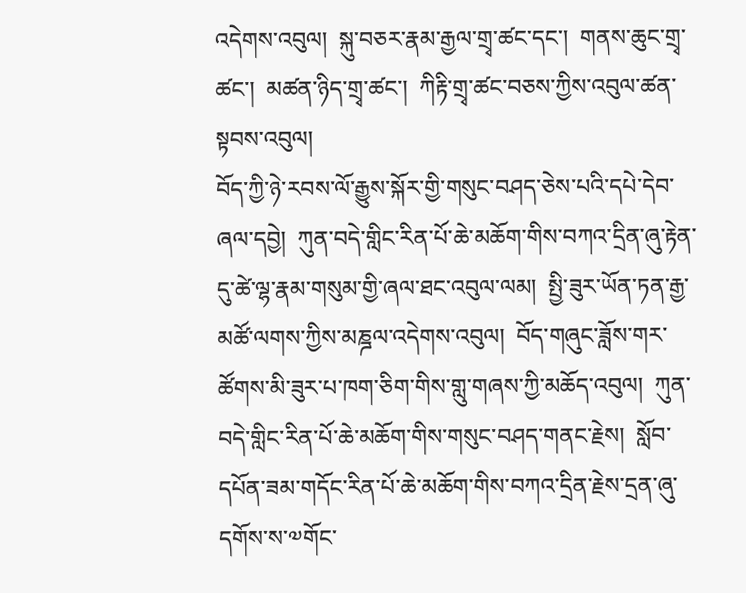འདེགས་འབུལ།  སྐུ་བཅར་རྣམ་རྒྱལ་གྲྭ་ཚང་དང་།  གནས་ཆུང་གྲྭ་ཚང་།  མཚན་ཉིད་གྲྭ་ཚང་།  ཀིརྟི་གྲྭ་ཚང་བཅས་ཀྱིས་འབུལ་ཚན་སྟབས་འབུལ།
བོད་ཀྱི་ཉེ་རབས་ལོ་རྒྱུས་སྐོར་གྱི་གསུང་བཤད་ཅེས་པའི་དཔེ་དེབ་ཞལ་དབྱེ།  ཀུན་བདེ་གླིང་རིན་པོ་ཆེ་མཆོག་གིས་བཀའ་དྲིན་ཞུ་རྟེན་དུ་ཚེ་ལྷ་རྣམ་གསུམ་གྱི་ཞལ་ཐང་འབུལ་ལམ།  སྤྱི་ཟུར་ཡོན་ཏན་རྒྱ་མཚོ་ལགས་ཀྱིས་མཎྜལ་འདེགས་འབུལ།  བོད་གཞུང་ཟློས་གར་ཚོགས་མི་ཟུར་པ་ཁག་ཅིག་གིས་གླུ་གཞས་ཀྱི་མཆོད་འབུལ།  ཀུན་བདེ་གླིང་རིན་པོ་ཆེ་མཆོག་གིས་གསུང་བཤད་གནང་རྗེས།  སློབ་དཔོན་ཟམ་གདོང་རིན་པོ་ཆེ་མཆོག་གིས་བཀའ་དྲིན་རྗེས་དྲན་ཞུ་དགོས་ས་༧གོང་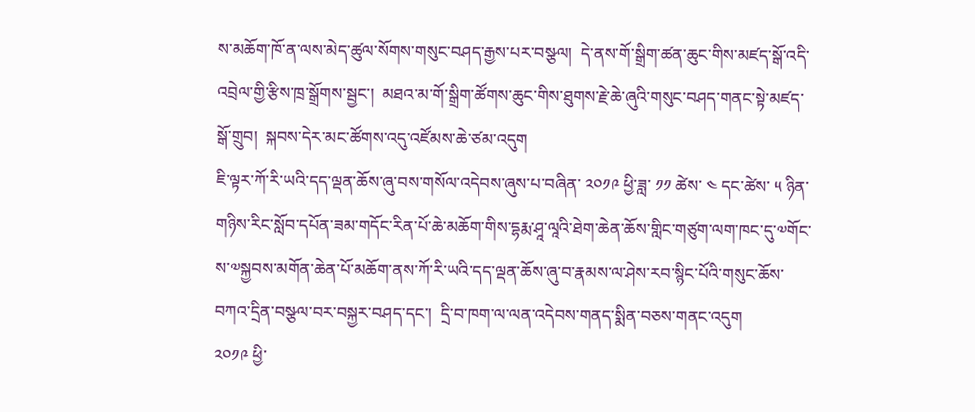ས་མཆོག་ཁོ་ན་ལས་མེད་ཚུལ་སོགས་གསུང་བཤད་རྒྱས་པར་བསྩལ།  དེ་ནས་གོ་སྒྲིག་ཚན་ཆུང་གིས་མཛད་སྒོ་འདི་འབྲེལ་གྱི་རྩིས་ཁྲ་སྒྲོགས་སྦྱང་།  མཐའ་མ་གོ་སྒྲིག་ཚོགས་ཆུང་གིས་ཐུགས་རྗེ་ཆེ་ཞུའི་གསུང་བཤད་གནང་སྟེ་མཛད་སྒོ་གྲུབ།  སྐབས་དེར་མང་ཚོགས་འདུ་འཛོམས་ཆེ་ཙམ་འདུག
ཇི་ལྟར་ཀོ་རི་ཡའི་དད་ལྡན་ཆོས་ཞུ་བས་གསོལ་འདེབས་ཞུས་པ་བཞིན་ ༢༠༡༩ ཕྱི་ཟླ་ ༡༡ ཚེས་ ༤ དང་ཚེས་ ༥ ཉིན་གཉིས་རིང་སློབ་དཔོན་ཟམ་གདོང་རིན་པོ་ཆེ་མཆོག་གིས་དྷརྨ་ཤཱ་ལཱའི་ཐེག་ཆེན་ཆོས་གླིང་གཙུག་ལག་ཁང་དུ་༧གོང་ས་༧སྐྱབས་མགོན་ཆེན་པོ་མཆོག་ནས་ཀོ་རི་ཡའི་དད་ལྡན་ཆོས་ཞུ་བ་རྣམས་ལ་ཤེས་རབ་སྙིང་པོའི་གསུང་ཆོས་བཀའ་དྲིན་བསྩལ་བར་བསྐྱར་བཤད་དང་།  དྲི་བ་ཁག་ལ་ལན་འདེབས་གནད་སྨིན་བཅས་གནང་འདུག
༢༠༡༩ ཕྱི་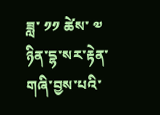ཟླ་ ༡༡ ཚེས་ ༧ ཉིན་དྷ་སར་རྟེན་གཞི་བྱས་པའི་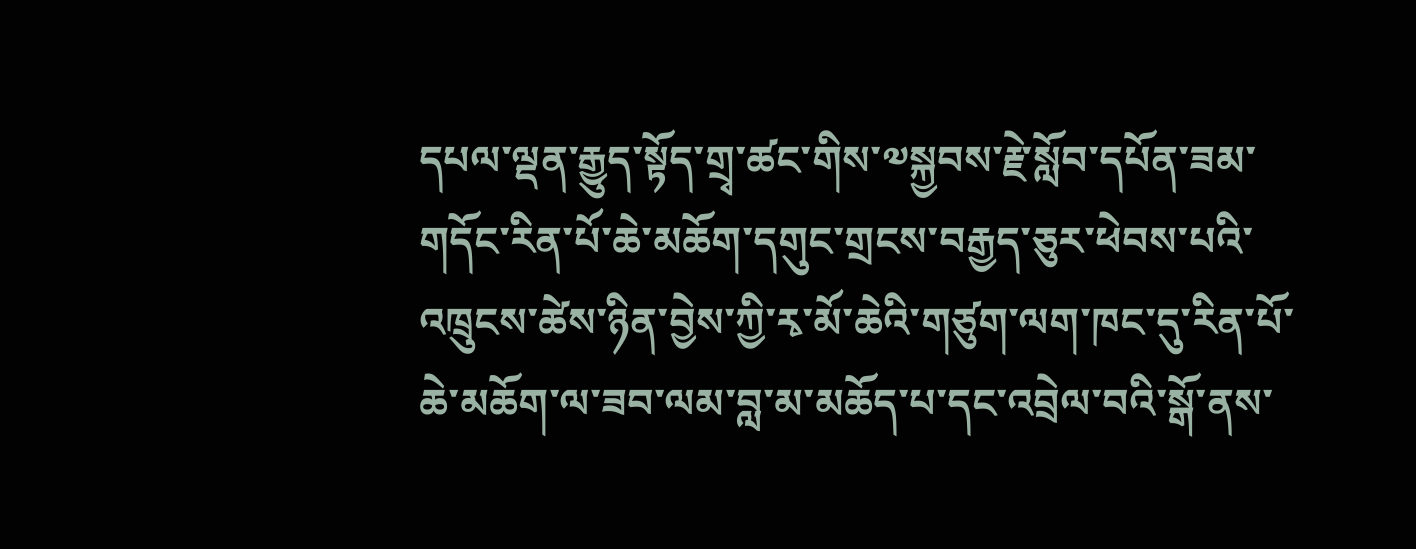དཔལ་ལྡན་རྒྱུད་སྟོད་གྲྭ་ཚང་གིས་༧སྐྱབས་རྗེ་སློབ་དཔོན་ཟམ་གདོང་རིན་པོ་ཆེ་མཆོག་དགུང་གྲངས་བརྒྱད་ཅུར་ཕེབས་པའི་འཁྲུངས་ཚེས་ཉིན་བྱེས་ཀྱི་རྭ་མོ་ཆེའི་གཙུག་ལག་ཁང་དུ་རིན་པོ་ཆེ་མཆོག་ལ་ཟབ་ལམ་བླ་མ་མཆོད་པ་དང་འབྲེལ་བའི་སྒོ་ནས་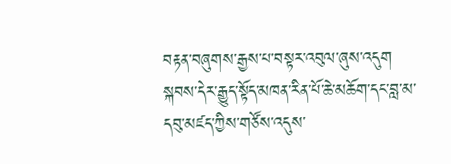བརྟན་བཞུགས་རྒྱས་པ་བསྟར་འབུལ་ཞུས་འདུག  སྐབས་དེར་རྒྱུད་སྟོད་མཁན་རིན་པོ་ཆེ་མཆོག་དང་བླ་མ་དབུ་མཛད་ཀྱིས་གཙོས་འདུས་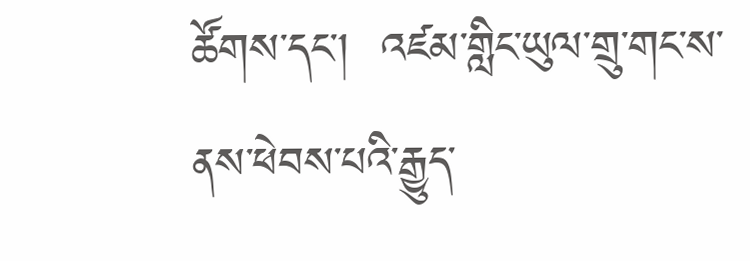ཚོགས་དང་།  འཛམ་གླིང་ཡུལ་གྲུ་གང་ས་ནས་ཕེབས་པའི་རྒྱུད་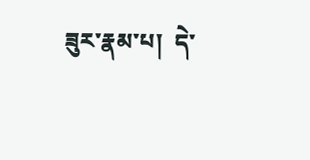ཟུར་རྣམ་པ།  དེ་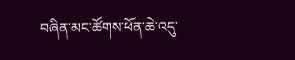བཞིན་མང་ཚོགས་ཕོན་ཆེ་འདུ་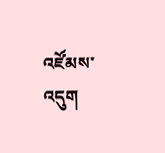འཛོམས་འདུག